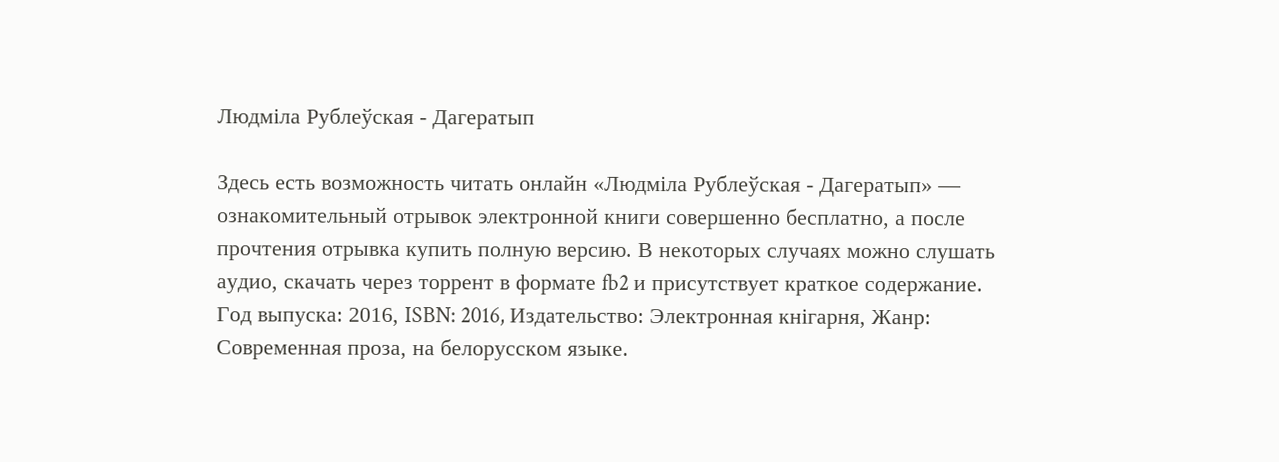Людміла Рублеўская - Дагератып

Здесь есть возможность читать онлайн «Людміла Рублеўская - Дагератып» — ознакомительный отрывок электронной книги совершенно бесплатно, а после прочтения отрывка купить полную версию. В некоторых случаях можно слушать аудио, скачать через торрент в формате fb2 и присутствует краткое содержание. Год выпуска: 2016, ISBN: 2016, Издательство: Электронная кнігарня, Жанр: Современная проза, на белорусском языке.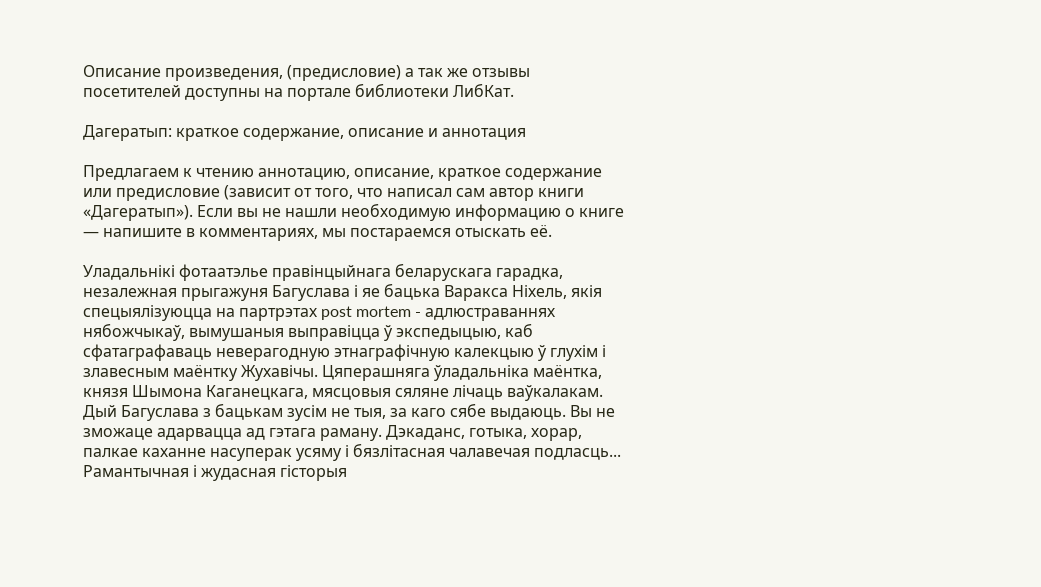Описание произведения, (предисловие) а так же отзывы посетителей доступны на портале библиотеки ЛибКат.

Дагератып: краткое содержание, описание и аннотация

Предлагаем к чтению аннотацию, описание, краткое содержание или предисловие (зависит от того, что написал сам автор книги «Дагератып»). Если вы не нашли необходимую информацию о книге — напишите в комментариях, мы постараемся отыскать её.

Уладальнікі фотаатэлье правінцыйнага беларускага гарадка, незалежная прыгажуня Багуслава і яе бацька Варакса Ніхель, якія спецыялізуюцца на партрэтах post mortem - адлюстраваннях нябожчыкаў, вымушаныя выправіцца ў экспедыцыю, каб сфатаграфаваць неверагодную этнаграфічную калекцыю ў глухім і злавесным маёнтку Жухавічы. Цяперашняга ўладальніка маёнтка, князя Шымона Каганецкага, мясцовыя сяляне лічаць ваўкалакам. Дый Багуслава з бацькам зусім не тыя, за каго сябе выдаюць. Вы не зможаце адарвацца ад гэтага раману. Дэкаданс, готыка, хорар, палкае каханне насуперак усяму і бязлітасная чалавечая подласць... Рамантычная і жудасная гісторыя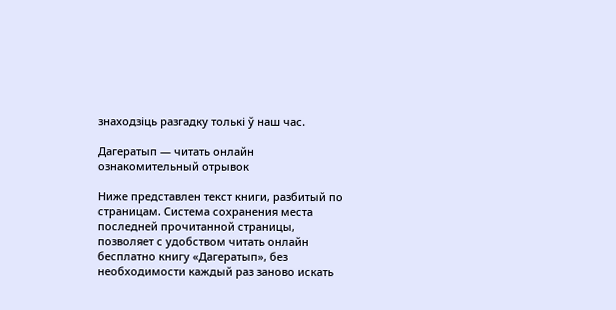знаходзіць разгадку толькі ў наш час.

Дагератып — читать онлайн ознакомительный отрывок

Ниже представлен текст книги, разбитый по страницам. Система сохранения места последней прочитанной страницы, позволяет с удобством читать онлайн бесплатно книгу «Дагератып», без необходимости каждый раз заново искать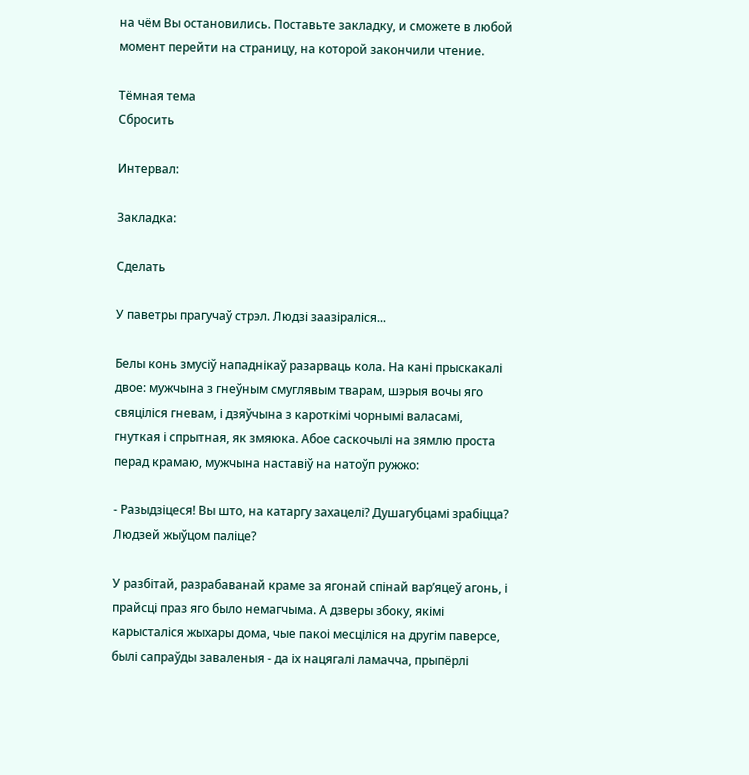на чём Вы остановились. Поставьте закладку, и сможете в любой момент перейти на страницу, на которой закончили чтение.

Тёмная тема
Сбросить

Интервал:

Закладка:

Сделать

У паветры прагучаў стрэл. Людзі заазіраліся...

Белы конь змусіў нападнікаў разарваць кола. На кані прыскакалі двое: мужчына з гнеўным смуглявым тварам, шэрыя вочы яго свяціліся гневам, і дзяўчына з кароткімі чорнымі валасамі, гнуткая і спрытная, як змяюка. Абое саскочылі на зямлю проста перад крамаю, мужчына наставіў на натоўп ружжо:

- Разыдзіцеся! Вы што, на катаргу захацелі? Душагубцамі зрабіцца? Людзей жыўцом паліце?

У разбітай, разрабаванай краме за ягонай спінай вар’яцеў агонь, і прайсці праз яго было немагчыма. А дзверы збоку, якімі карысталіся жыхары дома, чые пакоі месціліся на другім паверсе, былі сапраўды заваленыя - да іх нацягалі ламачча, прыпёрлі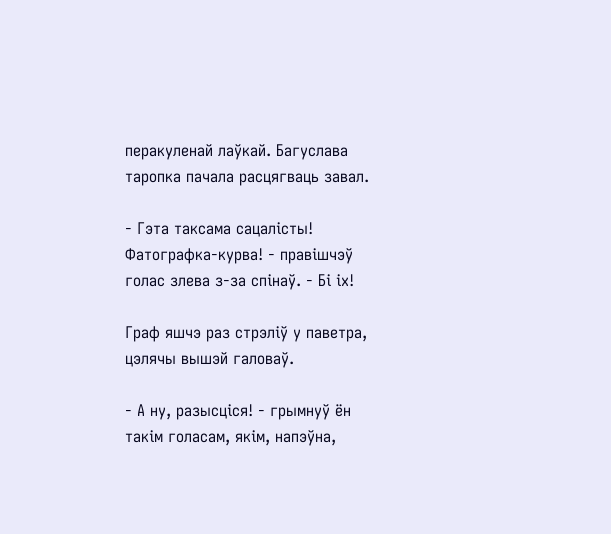перакуленай лаўкай. Багуслава таропка пачала расцягваць завал.

- Гэта таксама сацалісты! Фатографка-курва! - правішчэў голас злева з-за спінаў. - Бі іх!

Граф яшчэ раз стрэліў у паветра, цэлячы вышэй галоваў.

- А ну, разысціся! - грымнуў ён такім голасам, якім, напэўна,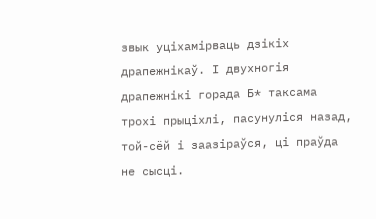звык уціхамірваць дзікіх драпежнікаў. І двухногія драпежнікі горада Б* таксама трохі прыціхлі, пасунуліся назад, той-сёй і заазіраўся, ці праўда не сысці.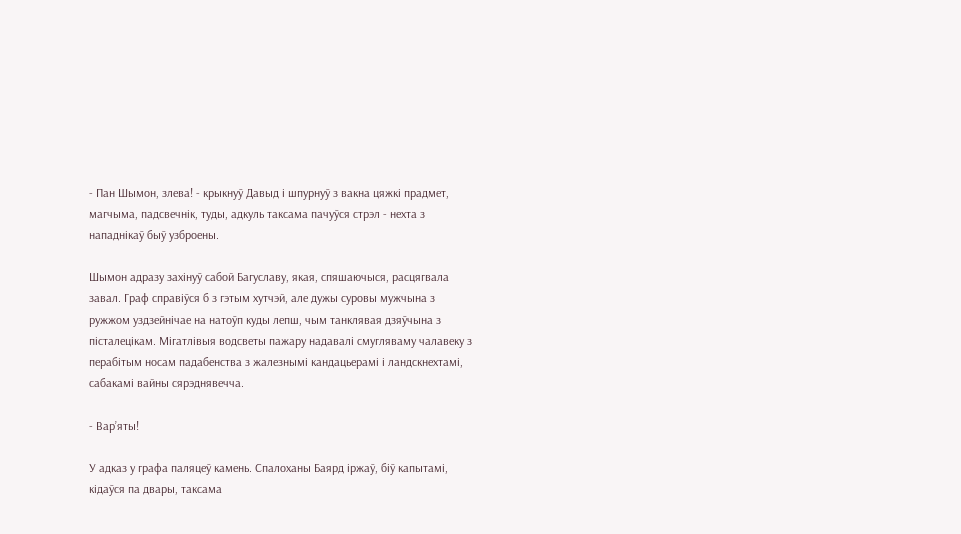- Пан Шымон, злева! - крыкнуў Давыд і шпурнуў з вакна цяжкі прадмет, магчыма, падсвечнік, туды, адкуль таксама пачуўся стрэл - нехта з нападнікаў быў узброены.

Шымон адразу захінуў сабой Багуславу, якая, спяшаючыся, расцягвала завал. Граф справіўся б з гэтым хутчэй, але дужы суровы мужчына з ружжом уздзейнічае на натоўп куды лепш, чым танклявая дзяўчына з пісталецікам. Мігатлівыя водсветы пажару надавалі смугляваму чалавеку з перабітым носам падабенства з жалезнымі кандацьерамі і ландскнехтамі, сабакамі вайны сярэднявечча.

- Вар’яты!

У адказ у графа паляцеў камень. Спалоханы Баярд іржаў, біў капытамі, кідаўся па двары, таксама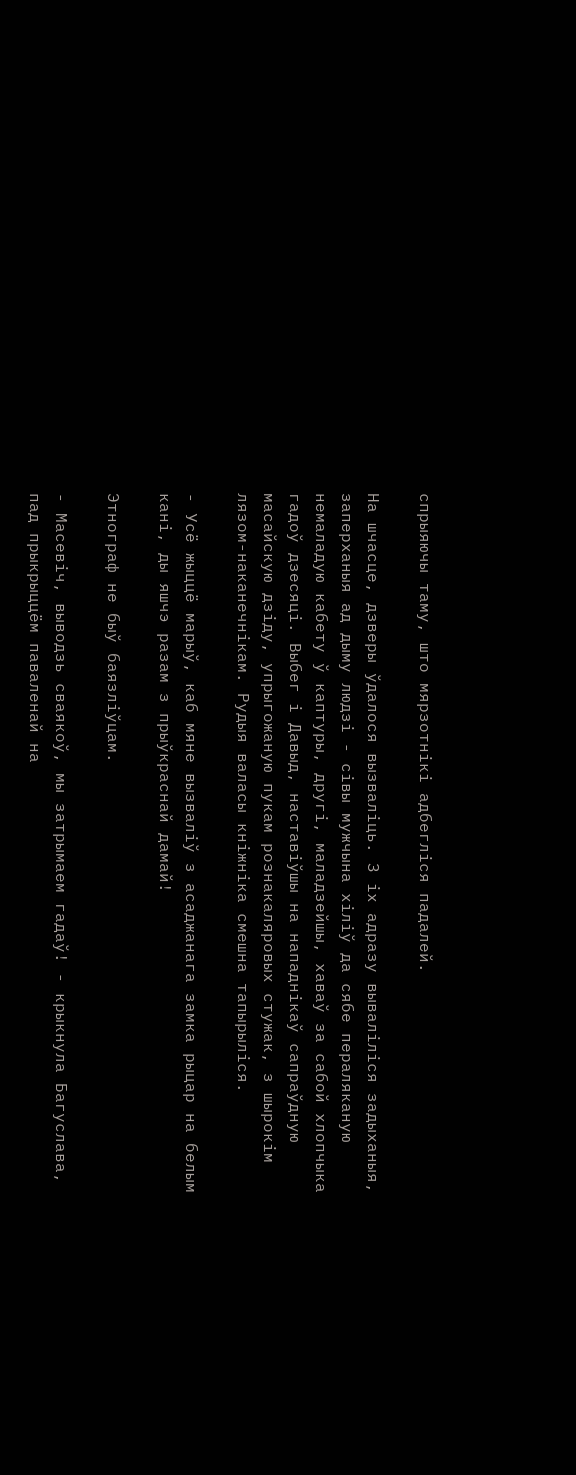спрыяючы таму, што мярзотнікі адбегліся падалей.

На шчасце, дзверы ўдалося вызваліць. З іх адразу вываліліся задыханыя, заперханыя ад дыму людзі - сівы мужчына хіліў да сябе пераляканую немаладую кабету ў каптуры, другі, маладзейшы, хаваў за сабой хлопчыка гадоў дзесяці. Выбег і Давыд, наставіўшы на нападнікаў сапраўдную масайскую дзіду, упрыгожаную пукам рознакаляровых стужак, з шырокім лязом-наканечнікам. Рудыя валасы кніжніка смешна тапырыліся.

- Усё жыццё марыў, каб мяне вызваліў з асаджанага замка рыцар на белым кані, ды яшчэ разам з прыўкраснай дамай!

Этнограф не быў баязліўцам.

- Масевіч, выводзь сваякоў, мы затрымаем гадаў! - крыкнула Багуслава, пад прыкрыццём паваленай на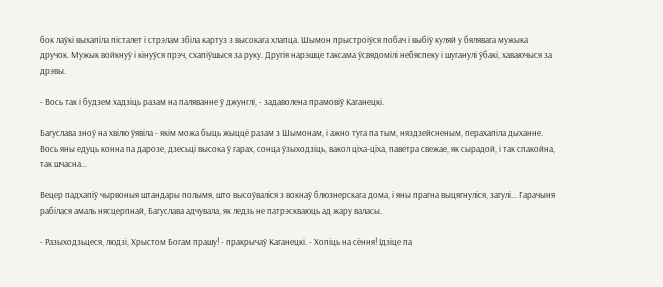бок лаўкі выхапіла пісталет і стрэлам збіла картуз з высокага хлапца. Шымон прыстроіўся побач і выбіў куляй у бялявага мужыка дручок. Мужык войкнуў і кінуўся прэч, схапіўшыся за руку. Другія нарэшце таксама ўсвядомілі небяспеку і шуганулі ўбакі, хаваючыся за дрэвы.

- Вось так і будзем хадзіць разам на паляванне ў джунглі, - задаволена прамовіў Каганецкі.

Багуслава зноў на хвілю ўявіла - якім можа быць жыццё разам з Шымонам, і ажно туга па тым, няздзейсненым, перахапіла дыханне. Вось яны едуць конна па дарозе, дзесьці высока ў гарах, сонца ўзыходзіць, вакол ціха-ціха, паветра свежае, як сырадой, і так спакойна, так шчасна...

Вецер падхапіў чырвоныя штандары полымя, што высоўваліся з вокнаў блюзнерскага дома, і яны прагна выцягнуліся, загулі... Гарачыня рабілася амаль нясцерпнай, Багуслава адчувала, як ледзь не патрэскваюць ад жару валасы.

- Разыходзьцеся, людзі, Хрыстом Богам прашу! - пракрычаў Каганецкі. - Хопіць на сёння! Ідзіце па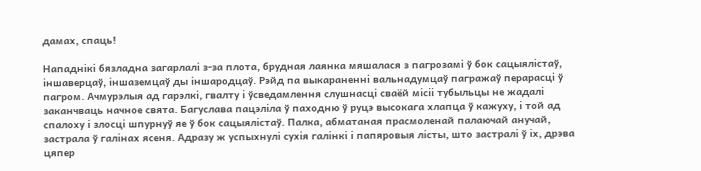дамах, спаць!

Нападнікі бязладна загарлалі з-за плота, брудная лаянка мяшалася з пагрозамі ў бок сацыялістаў, іншаверцаў, іншаземцаў ды іншародцаў. Рэйд па выкараненні вальнадумцаў пагражаў перарасці ў пагром. Ачмурэлыя ад гарэлкі, гвалту і ўсведамлення слушнасці сваёй місіі тубыльцы не жадалі заканчваць начное свята. Багуслава пацэліла ў паходню ў руцэ высокага хлапца ў кажуху, і той ад спалоху і злосці шпурнуў яе ў бок сацыялістаў. Палка, абматаная прасмоленай палаючай анучай, застрала ў галінах ясеня. Адразу ж успыхнулі сухія галінкі і папяровыя лісты, што застралі ў іх, дрэва цяпер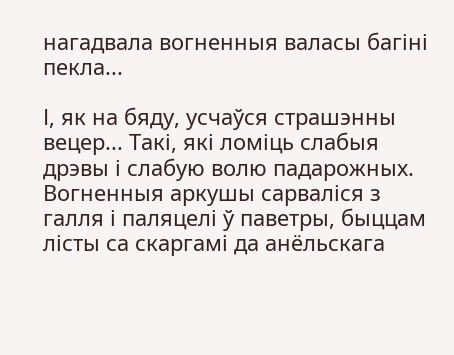нагадвала вогненныя валасы багіні пекла...

І, як на бяду, усчаўся страшэнны вецер... Такі, які ломіць слабыя дрэвы і слабую волю падарожных. Вогненныя аркушы сарваліся з галля і паляцелі ў паветры, быццам лісты са скаргамі да анёльскага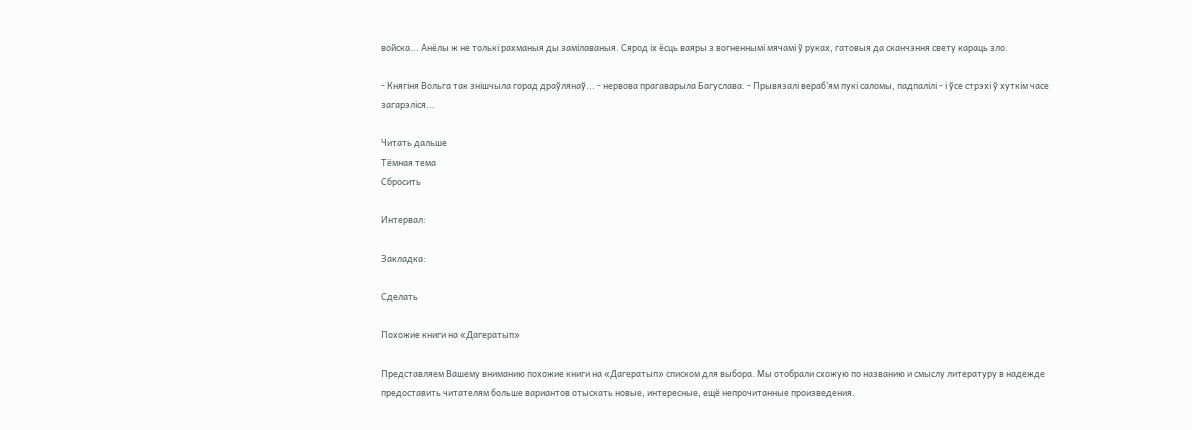войска... Анёлы ж не толькі рахманыя ды замілаваныя. Сярод іх ёсць ваяры з вогненнымі мячамі ў руках, гатовыя да сканчэння свету караць зло.

- Княгіня Вольга так знішчыла горад драўлянаў... - нервова прагаварыла Багуслава. - Прывязалі вераб’ям пукі саломы, падпалілі - і ўсе стрэхі ў хуткім часе загарэліся...

Читать дальше
Тёмная тема
Сбросить

Интервал:

Закладка:

Сделать

Похожие книги на «Дагератып»

Представляем Вашему вниманию похожие книги на «Дагератып» списком для выбора. Мы отобрали схожую по названию и смыслу литературу в надежде предоставить читателям больше вариантов отыскать новые, интересные, ещё непрочитанные произведения.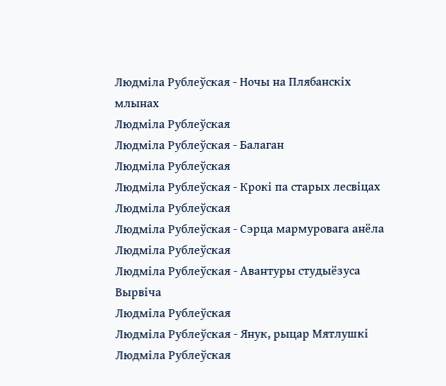Людміла Рублеўская - Ночы на Плябанскіх млынах
Людміла Рублеўская
Людміла Рублеўская - Балаган
Людміла Рублеўская
Людміла Рублеўская - Крокі па старых лесвіцах
Людміла Рублеўская
Людміла Рублеўская - Сэрца мармуровага анёла
Людміла Рублеўская
Людміла Рублеўская - Авантуры студыёзуса Вырвіча
Людміла Рублеўская
Людміла Рублеўская - Янук, рыцар Мятлушкі
Людміла Рублеўская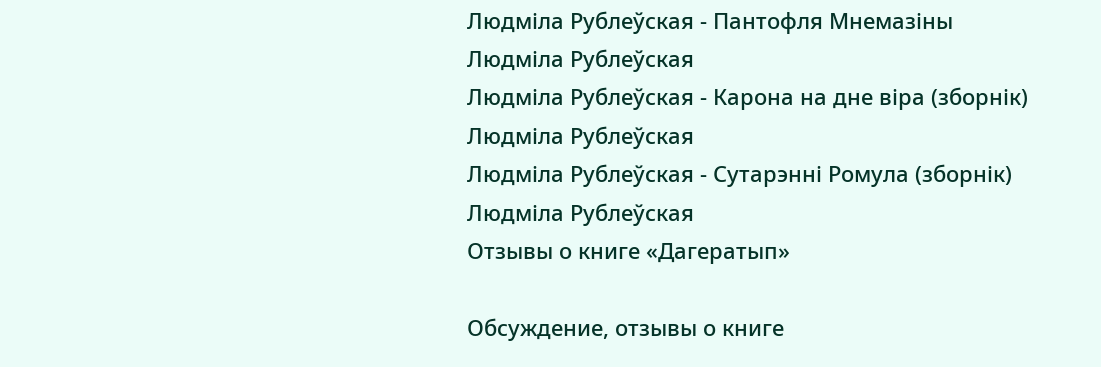Людміла Рублеўская - Пантофля Мнемазіны
Людміла Рублеўская
Людміла Рублеўская - Карона на дне віра (зборнік)
Людміла Рублеўская
Людміла Рублеўская - Сутарэнні Ромула (зборнік)
Людміла Рублеўская
Отзывы о книге «Дагератып»

Обсуждение, отзывы о книге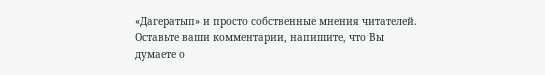«Дагератып» и просто собственные мнения читателей. Оставьте ваши комментарии, напишите, что Вы думаете о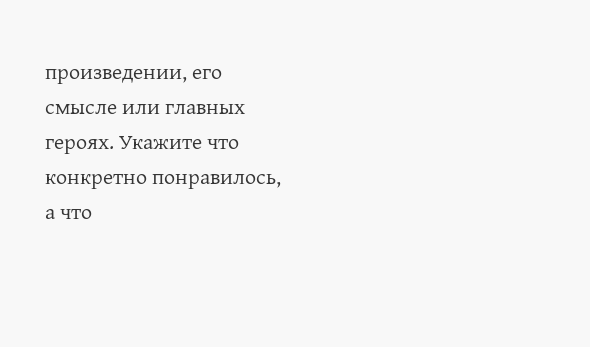произведении, его смысле или главных героях. Укажите что конкретно понравилось, а что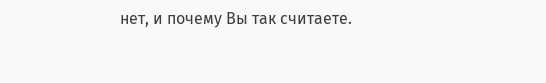нет, и почему Вы так считаете.